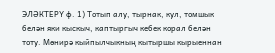ЭЛӘКТЕРҮ ф. 1) Тотып алу, тырнак, кул, томшык белән яки кыскыч, каптыргыч кебек корал белән тоту. Мөнирә кыйпылчыкның кытыршы кырыеннан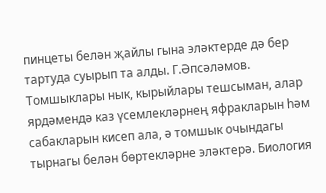пинцеты белән җайлы гына эләктерде дә бер тартуда суырып та алды. Г.Әпсәләмов. Томшыклары нык, кырыйлары тешсыман, алар ярдәмендә каз үсемлекләрнең яфракларын һәм сабакларын кисеп ала, ә томшык очындагы тырнагы белән бөртекләрне эләктерә. Биология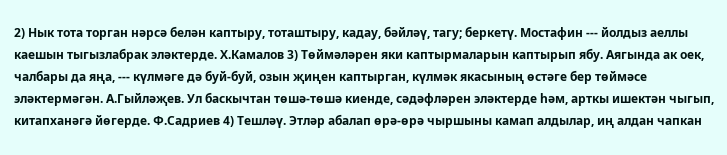2) Нык тота торган нәрсә белән каптыру, тоташтыру, кадау, бәйләү, тагу; беркетү. Мостафин --- йолдыз аеллы каешын тыгызлабрак эләктерде. Х.Камалов 3) Төймәләрен яки каптырмаларын каптырып ябу. Аягында ак оек, чалбары да яңа, --- күлмәге дә буй-буй, озын җиңен каптырган, күлмәк якасының өстәге бер төймәсе эләктермәгән. А.Гыйләҗев. Ул баскычтан төшә-төшә киенде, сәдәфләрен эләктерде һәм, арткы ишектән чыгып, китапханәгә йөгерде. Ф.Садриев 4) Тешләү. Этләр абалап өрә-өрә чыршыны камап алдылар, иң алдан чапкан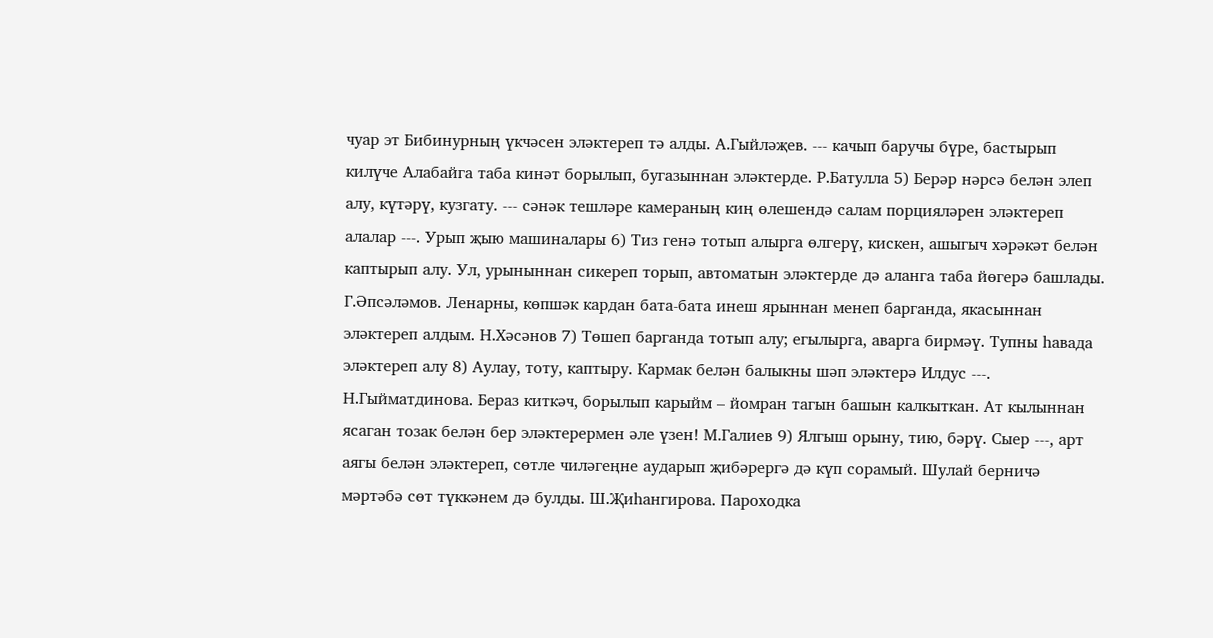чуар эт Бибинурның үкчәсен эләктереп тә алды. А.Гыйләҗев. --- качып баручы бүре, бастырып килүче Алабайга таба кинәт борылып, бугазыннан эләктерде. Р.Батулла 5) Берәр нәрсә белән элеп алу, күтәрү, кузгату. --- сәнәк тешләре камераның киң өлешендә салам порцияләрен эләктереп алалар ---. Урып җыю машиналары 6) Тиз генә тотып алырга өлгерү, кискен, ашыгыч хәрәкәт белән каптырып алу. Ул, урыныннан сикереп торып, автоматын эләктерде дә аланга таба йөгерә башлады. Г.Әпсәләмов. Ленарны, көпшәк кардан бата-бата инеш ярыннан менеп барганда, якасыннан эләктереп алдым. Н.Хәсәнов 7) Төшеп барганда тотып алу; егылырга, аварга бирмәү. Тупны һавада эләктереп алу 8) Аулау, тоту, каптыру. Кармак белән балыкны шәп эләктерә Илдус ---. Н.Гыйматдинова. Бераз киткәч, борылып карыйм – йомран тагын башын калкыткан. Ат кылыннан ясаган тозак белән бер эләктерермен әле үзен! М.Галиев 9) Ялгыш орыну, тию, бәрү. Сыер ---, арт аягы белән эләктереп, сөтле чиләгеңне аударып җибәрергә дә күп сорамый. Шулай берничә мәртәбә сөт түккәнем дә булды. Ш.Җиһангирова. Пароходка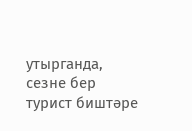утырганда, сезне бер турист биштәре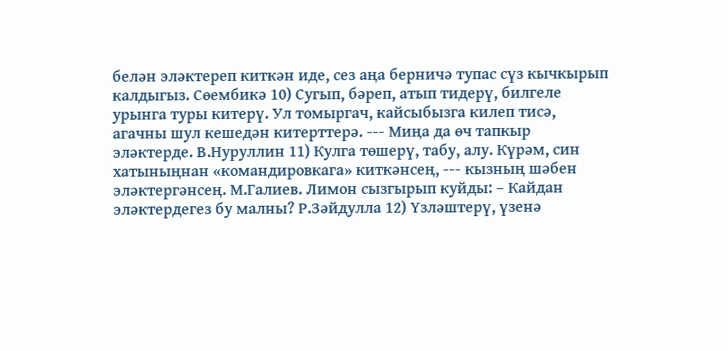белән эләктереп киткән иде, сез аңа берничә тупас сүз кычкырып калдыгыз. Сөембикә 10) Сугып, бәреп, атып тидерү, билгеле урынга туры китерү. Ул томыргач, кайсыбызга килеп тисә, агачны шул кешедән китерттерә. --- Миңа да өч тапкыр эләктерде. В.Нуруллин 11) Кулга төшерү, табу, алу. Күрәм, син хатыныңнан «командировкага» киткәнсең, --- кызның шәбен эләктергәнсең. М.Галиев. Лимон сызгырып куйды: – Кайдан эләктердегез бу малны? Р.Зәйдулла 12) Үзләштерү, үзенә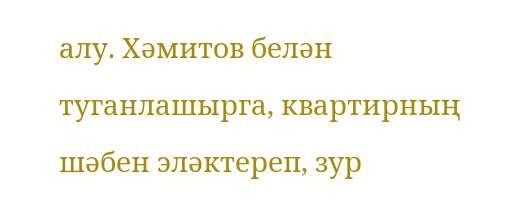алу. Хәмитов белән туганлашырга, квартирның шәбен эләктереп, зур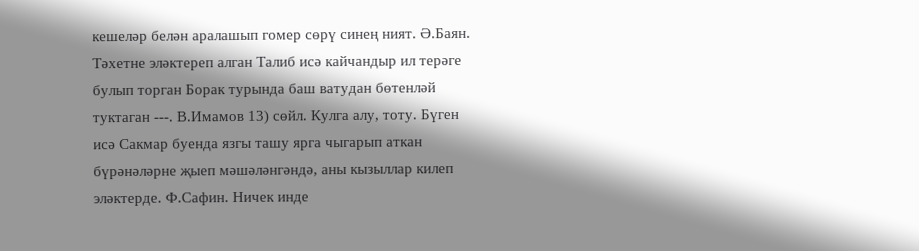кешеләр белән аралашып гомер сөрү синең ният. Ә.Баян. Тәхетне эләктереп алган Талиб исә кайчандыр ил терәге булып торган Борак турында баш ватудан бөтенләй туктаган ---. В.Имамов 13) сөйл. Кулга алу, тоту. Бүген исә Сакмар буенда язгы ташу ярга чыгарып аткан бүрәнәләрне җыеп мәшәләнгәндә, аны кызыллар килеп эләктерде. Ф.Сафин. Ничек инде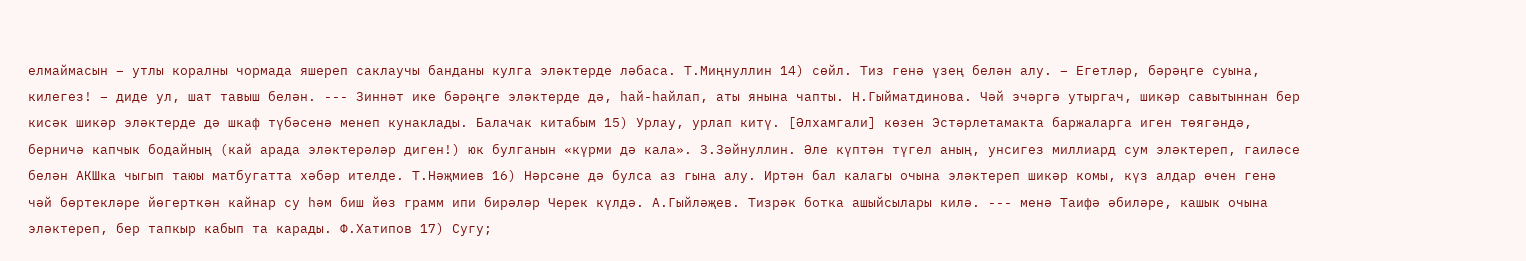елмаймасын – утлы коралны чормада яшереп саклаучы банданы кулга эләктерде ләбаса. Т.Миңнуллин 14) сөйл. Тиз генә үзең белән алу. – Егетләр, бәрәңге суына, килегез! – диде ул, шат тавыш белән. --- Зиннәт ике бәрәңге эләктерде дә, һай-һайлап, аты янына чапты. Н.Гыйматдинова. Чәй эчәргә утыргач, шикәр савытыннан бер кисәк шикәр эләктерде дә шкаф түбәсенә менеп кунаклады. Балачак китабым 15) Урлау, урлап китү. [Әлхамгали] көзен Эстәрлетамакта баржаларга иген төягәндә, берничә капчык бодайның (кай арада эләктерәләр диген!) юк булганын «күрми дә кала». З.Зәйнуллин. Әле күптән түгел аның, унсигез миллиард сум эләктереп, гаиләсе белән АКШка чыгып таюы матбугатта хәбәр ителде. Т.Нәҗмиев 16) Нәрсәне дә булса аз гына алу. Иртән бал калагы очына эләктереп шикәр комы, күз алдар өчен генә чәй бөртекләре йөгерткән кайнар су һәм биш йөз грамм ипи бирәләр Черек күлдә. А.Гыйләҗев. Тизрәк ботка ашыйсылары килә. --- менә Таифә әбиләре, кашык очына эләктереп, бер тапкыр кабып та карады. Ф.Хатипов 17) Сугу;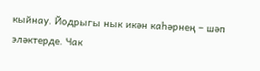кыйнау. Йодрыгы нык икән каһәрнең – шәп эләктерде. Чак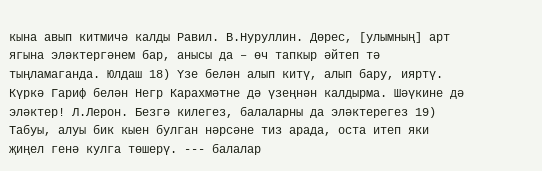кына авып китмичә калды Равил. В.Нуруллин. Дөрес, [улымның] арт ягына эләктергәнем бар, анысы да – өч тапкыр әйтеп тә тыңламаганда. Юлдаш 18) Үзе белән алып китү, алып бару, ияртү. Күркә Гариф белән Негр Карахмәтне дә үзеңнән калдырма. Шәүкине дә эләктер! Л.Лерон. Безгә килегез, балаларны да эләктерегез 19) Табуы, алуы бик кыен булган нәрсәне тиз арада, оста итеп яки җиңел генә кулга төшерү. --- балалар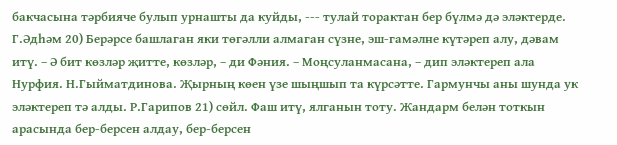бакчасына тәрбияче булып урнашты да куйды, --- тулай торактан бер бүлмә дә эләктерде. Г.Әдһәм 20) Берәрсе башлаган яки төгәлли алмаган сүзне, эш-гамәлне күтәреп алу, дәвам итү. – Ә бит көзләр җитте, көзләр, – ди Фәния. – Моңсуланмасана, – дип эләктереп ала Нурфия. Н.Гыйматдинова. Җырның көен үзе шыңшып та күрсәтте. Гармунчы аны шунда ук эләктереп тә алды. Р.Гарипов 21) сөйл. Фаш итү, ялганын тоту. Жандарм белән тоткын арасында бер-берсен алдау, бер-берсен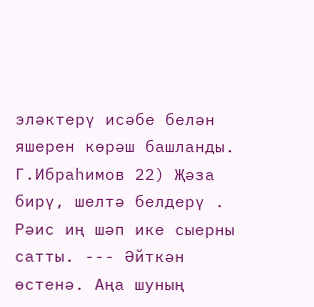эләктерү исәбе белән яшерен көрәш башланды. Г.Ибраһимов 22) Җәза бирү, шелтә белдерү . Рәис иң шәп ике сыерны сатты. --- Әйткән өстенә. Аңа шуның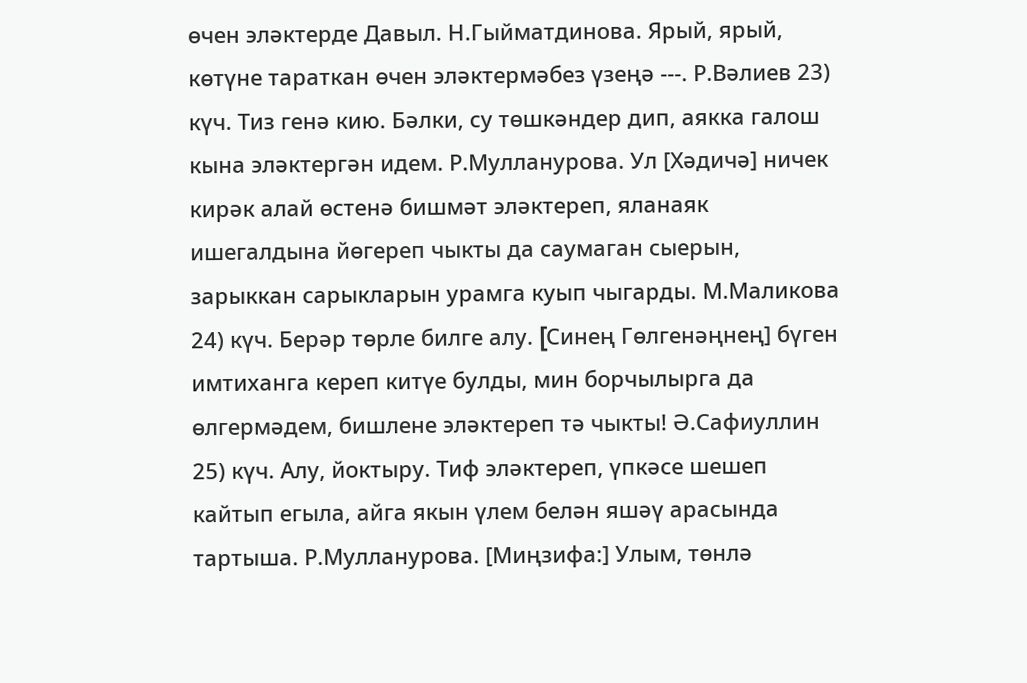өчен эләктерде Давыл. Н.Гыйматдинова. Ярый, ярый, көтүне тараткан өчен эләктермәбез үзеңә ---. Р.Вәлиев 23) күч. Тиз генә кию. Бәлки, су төшкәндер дип, аякка галош кына эләктергән идем. Р.Мулланурова. Ул [Хәдичә] ничек кирәк алай өстенә бишмәт эләктереп, яланаяк ишегалдына йөгереп чыкты да саумаган сыерын, зарыккан сарыкларын урамга куып чыгарды. М.Маликова 24) күч. Берәр төрле билге алу. [Cинең Гөлгенәңнең] бүген имтиханга кереп китүе булды, мин борчылырга да өлгермәдем, бишлене эләктереп тә чыкты! Ә.Сафиуллин 25) күч. Алу, йоктыру. Тиф эләктереп, үпкәсе шешеп кайтып егыла, айга якын үлем белән яшәү арасында тартыша. Р.Мулланурова. [Миңзифа:] Улым, төнлә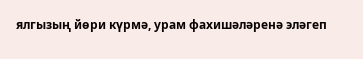ялгызың йөри күрмә, урам фахишәләренә эләгеп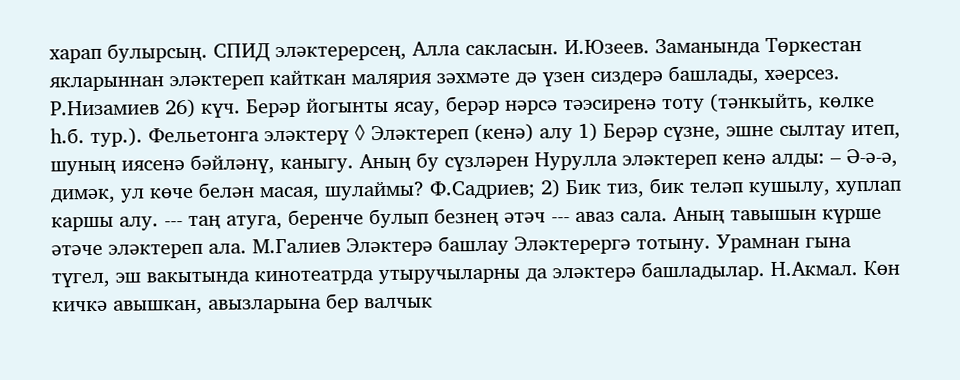харап булырсың. СПИД эләктерерсең, Алла сакласын. И.Юзеев. Заманында Төркестан якларыннан эләктереп кайткан малярия зәхмәте дә үзен сиздерә башлады, хәерсез. Р.Низамиев 26) күч. Берәр йогынты ясау, берәр нәрсә тәэсиренә тоту (тәнкыйть, көлке һ.б. тур.). Фельетонга эләктерү ◊ Эләктереп (кенә) алу 1) Берәр сүзне, эшне сылтау итеп, шуның иясенә бәйләнү, каныгу. Аның бу сүзләрен Нурулла эләктереп кенә алды: – Ә-ә-ә, димәк, ул көче белән масая, шулаймы? Ф.Садриев; 2) Бик тиз, бик теләп кушылу, хуплап каршы алу. --- таң атуга, беренче булып безнең әтәч --- аваз сала. Аның тавышын күрше әтәче эләктереп ала. М.Галиев Эләктерә башлау Эләктерергә тотыну. Урамнан гына түгел, эш вакытында кинотеатрда утыручыларны да эләктерә башладылар. Н.Акмал. Көн кичкә авышкан, авызларына бер валчык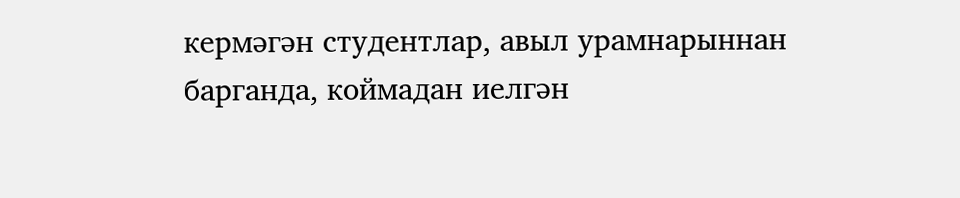кермәгән студентлар, авыл урамнарыннан барганда, коймадан иелгән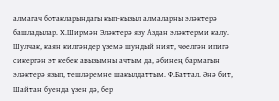алмагач ботакларындагы кып-кызыл алмаларны эләктерә башладылар. Х.Ширмән Эләктерә язу Аздан эләктерми калу. Шулчак, каян килгәндер үземә шундый ният, чөелгән ипигә сикергән эт кебек авызымны ачтым да, әбинең бармагын эләктерә язып, тешләремне шакылдаттым. Ф.Баттал. Әнә бит, Шайтан буенда үзен дә, бер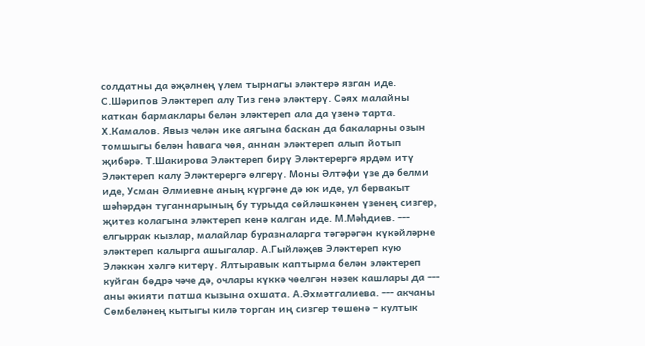солдатны да әҗәлнең үлем тырнагы эләктерә язган иде. С.Шәрипов Эләктереп алу Тиз генә эләктерү. Сәях малайны каткан бармаклары белән эләктереп ала да үзенә тарта. Х.Камалов. Явыз челән ике аягына баскан да бакаларны озын томшыгы белән һавага чөя, аннан эләктереп алып йотып җибәрә. Т.Шакирова Эләктереп бирү Эләктерергә ярдәм итү Эләктереп калу Эләктерергә өлгерү. Моны Әлтәфи үзе дә белми иде, Усман Әлмиевне аның күргәне дә юк иде, ул бервакыт шәһәрдән туганнарының бу турыда сөйләшкәнен үзенең сизгер, җитез колагына эләктереп кенә калган иде. М.Мәһдиев. --- елгыррак кызлар, малайлар буразналарга тәгәрәгән күкәйләрне эләктереп калырга ашыгалар. А.Гыйләҗев Эләктереп кую Эләккән хәлгә китерү. Ялтыравык каптырма белән эләктереп куйган бөдрә чәче дә, очлары күккә чөелгән нәзек кашлары да --- аны әкияти патша кызына охшата. А.Әхмәтгалиева. --- акчаны Сөмбеләнең кытыгы килә торган иң сизгер төшенә – култык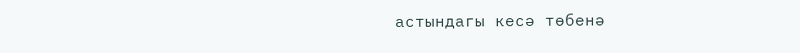астындагы кесә төбенә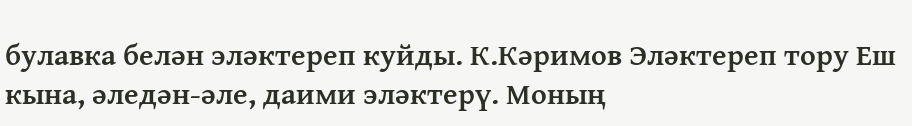булавка белән эләктереп куйды. К.Кәримов Эләктереп тору Еш кына, әледән-әле, даими эләктерү. Моның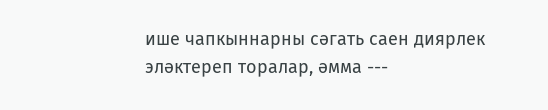ише чапкыннарны сәгать саен диярлек эләктереп торалар, әмма ---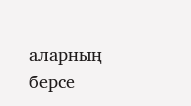аларның берсе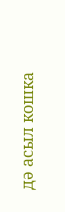дә асыл кошка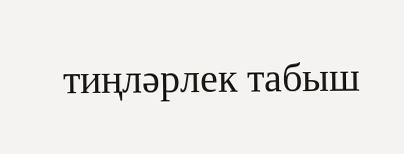тиңләрлек табыш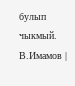булып чыкмый. В.Имамов |